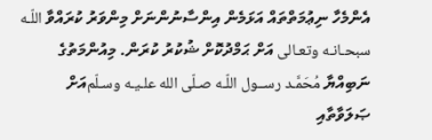އެންމެހާ ނިޢުމަތްތައް އަޅަމެން އިންސާނުންނަށް މިންވަރު ކުރައްވާ اللّـه سبحـانـه وتعـالى އަށް ޙަމްދުކޮށް ޝުކުރު ކުރަން. މިއުންމަތުގެ ނަބިއްޔާ مُحَمَّـد رســول اللّـه صـلّى الله علـيـه وسـلّمއަށް ޞަލަވާތާއި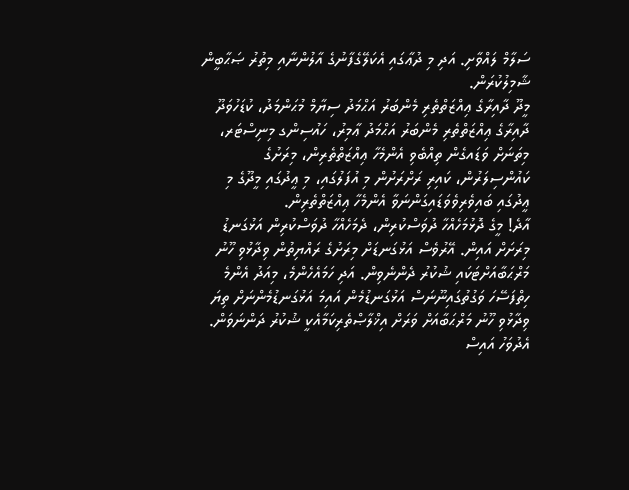ސަލާމް ލައްވާށި. އަދި މި ދުޢާގައި އެކަލޭގެފާނުގެ އާލުންނާއި މިތުރު ޞަޙާބީން ޝާމިލުކުރަން.
މީދޫ ދާއިރާގެ ޢިއްޒަތްތެރި މެންބަރު އަޙްމަދު ސިޔާމް މުޙަންމަދު، ކުޑަހުވަދޫ ދާއިރާގެ ޢިއްޒަތްތެރި މެންބަރު އަޙްމަދު ޢާމިރު، ހައުސިންގ މިނިސްޓަރ، މިތަނަށް ވަޑައގެން ތިއްބެވި އެންމެހާ ޢިއްޒަތްތެރިން، މިރަށުގެ ކައުންސިލަރުން، ކައިރި ރަށްރަށުން މި އުފަލުގައި، މި ޢީދުގައި މީދޫގެ މި ޢީދުގައި ބައިވެރިވެވަޑައިގަންނަވާ އެންމެހާ ޢިއްޒަތްތެރިން.
އާދެ! މީގެ ދޮޅުމަހެއްހާ ދުވަސްކުރިން، ދެމަހެއްހާ ދުވަސްކުރިން އަޅުގަނޑު މިރަށަށް އައިން. އޭރުވެސް އަޅުގަނޑަށް މިރަށުގެ ރައްޔިތުން ވިދާޅުވި ހޫނު މަރްޙަބާއަށްޓަކައި ޝުކުރު ދެންނެވިން. އަދި ހަމައެހެންމެ، މިއަދު އެންމެ ހިތްފަސޭހަ ވަގުތުގައިނޫނަސް އަޅުގަނޑުމެން އައިމަ އަޅުގަނޑުމެންނަށް ތިޔަ ވިދާޅުވި ހޫނު މަރްޙަބާއަށް ވަރަށް އިޚްލާޞްތެރިކަމާއެކީ ޝުކުރު ދަންނަވަން. އެދުވަހު އައިސް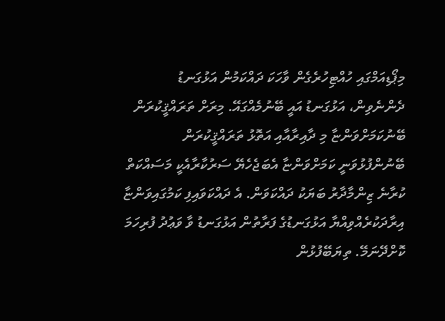މިޕޯޑިއަމްގައި ހުއްޓިހުރެގެން ވާހަކަ ދައްކަމުން އަޅުގަނޑު ދެންނެވިން، އަޅުގަނޑު އައީ ބޭނުމެއްގައޭ. މިރަށް ތަރައްޤީކުރަން ބޭނުކަމަށްވަންޏާ މި ދާއިރާއާއި އަތޮޅު ތަރައްޤީކުރަން ބޭނުންފުޅުވަނީ ކަމަށްވަންޏާ އެބަޖެހެޔޭ ސަރުކާރާއެކީ މަސައްކަތް ކުރާނެ ޒިންމާދާރު ބަޔަކު ދައްކަވަން. އެ ދައްކަވައިފި ކަމުގައިވަންޏާ އިރާދަކުރެއްވިއްޔާ އަޅުގަނޑުގެ ފަރާތުން އަޅުގަނޑު ވާ ވަޢުދު ފުރިހަމަ ކޮށްދޭނަމޭ. ތިޔަބޭފުޅުން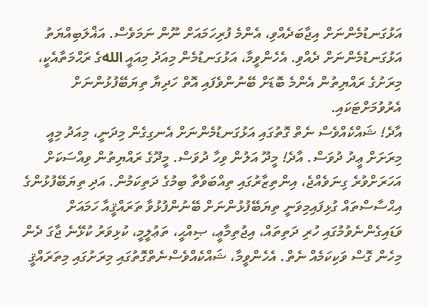އަޅުގަނޑުމެންނަށް އިޖާބަދެއްވި، އެންމެ ފުރިހަމައަށް ނޫން ނަމަވެސް. އަޣްލަބިއްޔަތު އަޅުގަނޑުމެންނަށް ދެއްވި. އެހެންވީމާ، އަޅުގަނޑުމެން މިއަދު މިއައީ اللهގެ ރަޙްމަތާއެކީ، މިރަށުގެ ރައްޔިތުން އެންމެ ބޮޑަށް ބޭނުންވެފައި އޮތް ހަދިޔާ ތިޔަބޭފުޅުންނަށް އެރުވުމަށްޓަކައި.
އާދެ! ޝައްކެއްވެސް ނެތް ގޮތުގައި އަޅުގަނޑުމެންނަށް އެނގިގެން މިދަނީ، މިއަދު މިއީ މިރަށަށް ޢީދު ދުވަސް. އާދެ! މީދޫ އަލުން ވިހާ ދުވަސް. މީދޫގެ ރައްޔިތުން ވިއްސަކަށް އަހަރަށްވުރެ ގިނަވެއްޖެ، އިންތިޒާރުގައި ތިއްބަވާތާ ބިމުގެ ދަތިކަމުން. އަދި ތިޔަބޭފުޅުންގެ އިޙްސާސްތައް ގުޅިފައިމިވަނީ ތިޔަބޭފުޅުންނަށް ބޭނުންފުޅުވާ ތަރައްޤީއާ ހަމައަށް ވަޑައިގެންނެވުމުގައި ހުރި ދަތިތައް، އިޖުތިމާޢީ، ޞިއްޙީ، ތަޢުލީމީ، ކުޅިވަރު ކުޅޭނެ ޖާގަ ދެން މިހެން ގޮސް ވަކިކަމެއް ނެތް. އެހެންވީމާ، ޝައްކެއްވެސްނެތްގޮތުގައި މިރަށުގައި މިތަރައްޤީ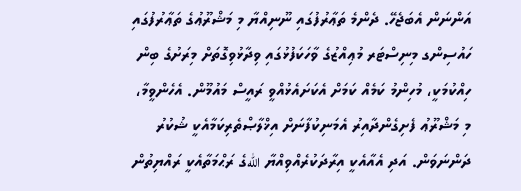އަންނަން އެބަޖެހޭ. ދެންމެ ތަޢާރުފުގައި ނޫނިއްޔާ މި މަޝްރޫޢުގެ ތަޢާރުފުގައި ހައުސިންގ މިނިސްޓަރ މުޢިއްޒުގެ ވާހަކަފުޅުގައި ވިދާޅުވިގޮތަށް މިރަށުގެ ބިން ހިއްކުމަކީ، މުހިންމު ކަމެއް ކަމަށް އެކަށައެޅުއްވީ ރައީސް މައުމޫން. އެހެންވީމާ، މި މަޝްރޫޢު ފެށިގެންދާއިރު އެމަނިކުފާނަށް އިޚްލާޞްތެރިކަމާއެކީ ޝުކުރު ދަންނަވަން. އަދި އެއާއެކީ އިރާދަކުރެއްވިއްޔާ اللهގެ ރަޙްމަތާއެކީ ރައްޔިތުން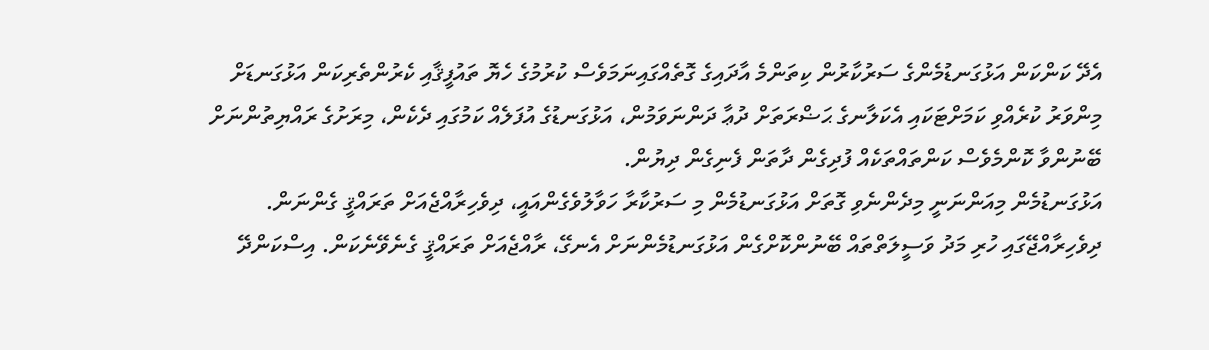އެދޭ ކަންކަން އަޅުގަނޑުމެންގެ ސަރުކާރުން ކިތަންމެ އާދައިގެ ގޮތެއްގައިނަމަވެސް ކުރުމުގެ ހެޔޮ ތައުފީޤާއި ކެރުންތެރިކަން އަޅުގަނޑަށް މިންވަރު ކުރެއްވި ކަމަށްޓަކައި އެކަލާނގެ ޙަޟްރަތަށް ދުޢާ ދަންނަވަމުން، އަޅުގަނޑުގެ އުފަލެއް ކަމުގައި ދެކެން، މިރަށުގެ ރައްޔިތުންނަށް ބޭނުންވާ ކޮންމެވެސް ކަންތައްތަކެއް ފުދިގެން ދާތަން ފެނިގެން ދިޔުން.
އަޅުގަނޑުމެން މިއަންނަނީ މިދެންނެވި ގޮތަށް އަޅުގަނޑުމެން މި ސަރުކާރާ ހަވާލުވެގެންއައީ، ދިވެހިރާއްޖެއަށް ތަރައްޤީ ގެންނަން. ދިވެހިރާއްޖޭގައި ހުރި މަދު ވަސީލަތްތައް ބޭނުންކޮށްގެން އަޅުގަނޑުމެންނަށް އެނގޭ، ރާއްޖެއަށް ތަރައްޤީ ގެނެވޭނެކަން. އިސްކަންދޭ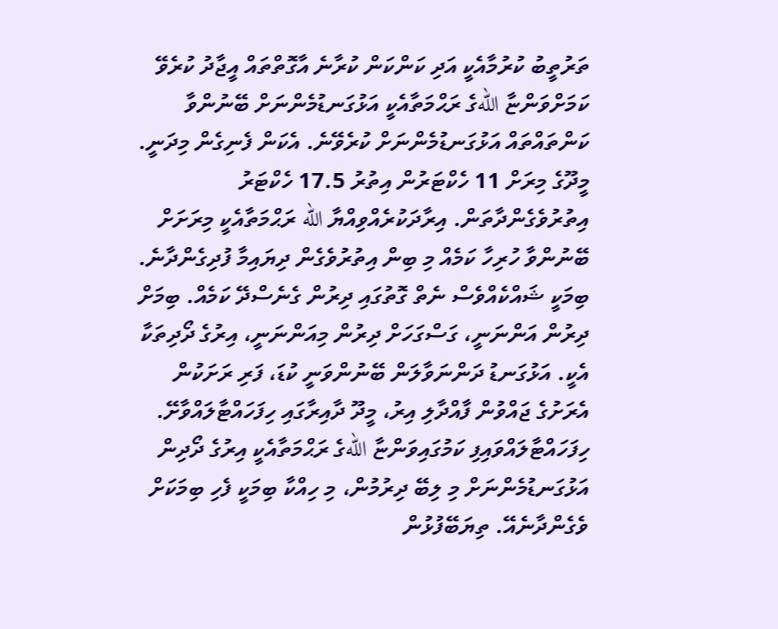ތަރުތީބު ކުރުމާއެކީ އަދި ކަންކަން ކުރާނެ އާގޮތްތައް އީޖާދު ކުރެވޭ ކަމަށްވަންޏާ اللهގެ ރަޙްމަތާއެކީ އަޅުގަނޑުމެންނަށް ބޭނުންވާ ކަންތައްތައް އަޅުގަނޑުމެންނަށް ކުރެވޭނެ. އެކަން ފެނިގެން މިދަނީ. މީދޫގެ މިރަށް 11 ހެކްޓަރުން އިތުރު 17.5 ހެކްޓަރު އިތުރުވެގެންދާތަން. އިރާދަކުރެއްވިއްޔާ الله ރަޙްމަތާއެކީ މިރަށަށް ބޭނުންވާ ހުރިހާ ކަމެއް މި ބިން އިތުރުވެގެން ދިޔައިމާ ފުދިގެންދާނެ.
ބިމަކީ ޝައްކެއްވެސް ނެތް ގޮތުގައި ދިރުން ގެނެސްދޭ ކަމެއް. ބިމަށް ދިރުން އަންނަނީ، ގަސްގަހަށް ދިރުން މިއަންނަނީ، އިރުގެ ދޯދިތަކާ އެކީ. އަޅުގަނޑު ދަންނަވާލަން ބޭނުންވަނީ ކުޑަ، ފަރި ރަށަކުން އެރަށުގެ ޖައްވުން ފާއްދާލި އިރު، މީދޫ ދާއިރާގައި ހިފަހައްޓާލައްވާށޭ. ހިފަހައްޓާލައްވައިފި ކަމުގައިވަންޏާ اللهގެ ރަޙްމަތާއެކީ އިރުގެ ދޯދިން އަޅުގަނޑުމެންނަށް މި ލިބޭ ދިރުމުން، މި ހިއްކާ ބިމަކީ ފެހި ބިމަކަށް ވެގެންދާނެއޭ. ތިޔަބޭފުޅުން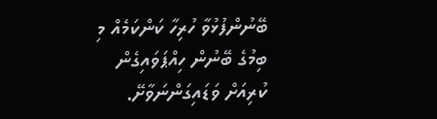ބޭނުންފުޅުވާ ހުރިހާ ކަންކަމެއް މި ބިމުގެ ބޭނުން ހިއްޕަވައިގެން ކުރިއަށް ވަޑައިގަންނަވާށޭ.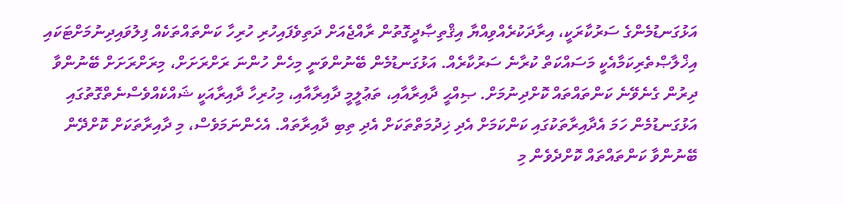އަޅުގަނޑުމެންގެ ސަރުކާރަކީ، އިރާދަކުރެއްވިއްޔާ އިޤްތިޞާދީގޮތުން ރާއްޖެއަށް ދަތިވެފައިހުރި ހުރިހާ ކަންތައްތަކެއް ފިލުވައިދިނުމަށްޓަކައި އިޚްލާޞްތެރިކަމާއެކީ މަސައްކަތް ކުރާނެ ސަރުކާރެއް. އަޅުގަނޑުމެން ބޭނުންވަނީ މިހެން ހުންނަ ރަށްރަށަށް، މިރަށްރަށަށް ބޭނުންވާ ދިރުން ގެނެވޭނެ ކަންތައްތައް ކޮށްދިނުމަށް. ޞިއްޙީ ދާއިރާއާއި، ތަޢުލީމީ ދާއިރާއާއި، މިހުރިހާ ދާއިރާއަކީ ޝައްކެއްވެސްނެތްގޮތުގައި އަޅުގަނޑުމެން ހަމަ އެދާއިރާތަކުގައި ކަންކަމަށް އެދި ޚިދުމަތްތަކަށް އެދި ތިބި ދާއިރާތައް. އެހެންނަމަވެސް، މި ދާއިރާތަކަށް ކޮށްދޭން ބޭނުންވާ ކަންތައްތައް ކޮށްދެވެން މި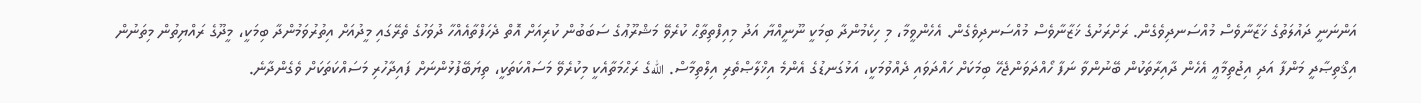އަންނަނީ ދައުލަތުގެ ޚަޒާނާވެސް މުއްސަނދިވެގެން. ރަށްރަށުގެ ޚަޒާނާވެސް މުއްސަނދިވެގެން. އެހެންވީމާ، މި ހިކެމުންދާ ބިމަކީ ނޫނީއްޔާ އަދު މިއިފްތިތާޙް ކުރެވޭ މަޝްރޫޢުގެ ސަބަބުން ކުރިއަށް އޮތް ދެހަފްތާއެއްހާ ދުވަހުގެ ތެރޭގައި މީދުއަށް އިތުރުވަމުންދާ ބިމަކީ، މީދޫގެ ރައްޔިތުން މިތަނުން އިޤްތިޞާދީ މަންފާ އަދި އިޖުތިމާޢީ އެހެން ދާއިރާތަކުން ބޭނުންވާ ނަފާ ހޯއްދަވަންޖެހޭ ބިމަކަށް ހައްދަވައި ދެއްވުމަކީ، އަޅުގަނޑުގެ އެންމެ އިޚްލާޞްތެރި އިލްތިމާސް. اللهގެ ރަޙްމަތާއެކީ މިކުރެވޭ މަސައްކަތަކީ، ތިޔަބޭފުޅުންނަށް ފައިދާހުރި މަސައްކަތަކަށް ވެގެންދާނެ.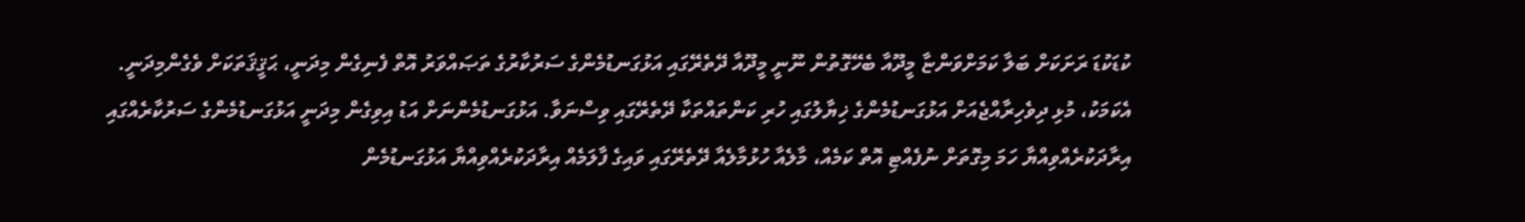ކުޑަކުޑަ ރަށަކަށް ބަލާ ކަމަށްވަންޏާ މީދޫއާ ބެހޭގޮތުން ނޫނީ މީދޫއާ ދޭތެރޭގައި އަޅުގަނޑުމެންގެ ސަރުކާރުގެ ތަޞައްވަރު އޮތް ފެނިގެން މިދަނީ، ޙަޤީޤަތަކަށް ވެގެންމިދަނީ. އެކަމަކު، މުޅި ދިވެހިރާއްޖެއަށް އަޅުގަނޑުމެންގެ ޚިޔާލުގައި ހުރި ކަންތައްތަކާ ދޭތެރޭގައި ވިސްނަވާ. އަޅުގަނޑުމެންނަށް އަޑު އިވިގެން މިދަނީ އަޅުގަނޑުމެންގެ ސަރުކާރެއްގައި އިރާދަކުރެއްވިއްޔާ ހަމަ މިގޮތަށް ނުފެއްޓި އޮތް ކަމެއް، މާލެއާ ހުޅުމާލެއާ ދޭތެރޭގައި ވައިގެ ފާލަމެއް އިރާދަކުރެއްވިއްޔާ އަޅުގަނޑުމެން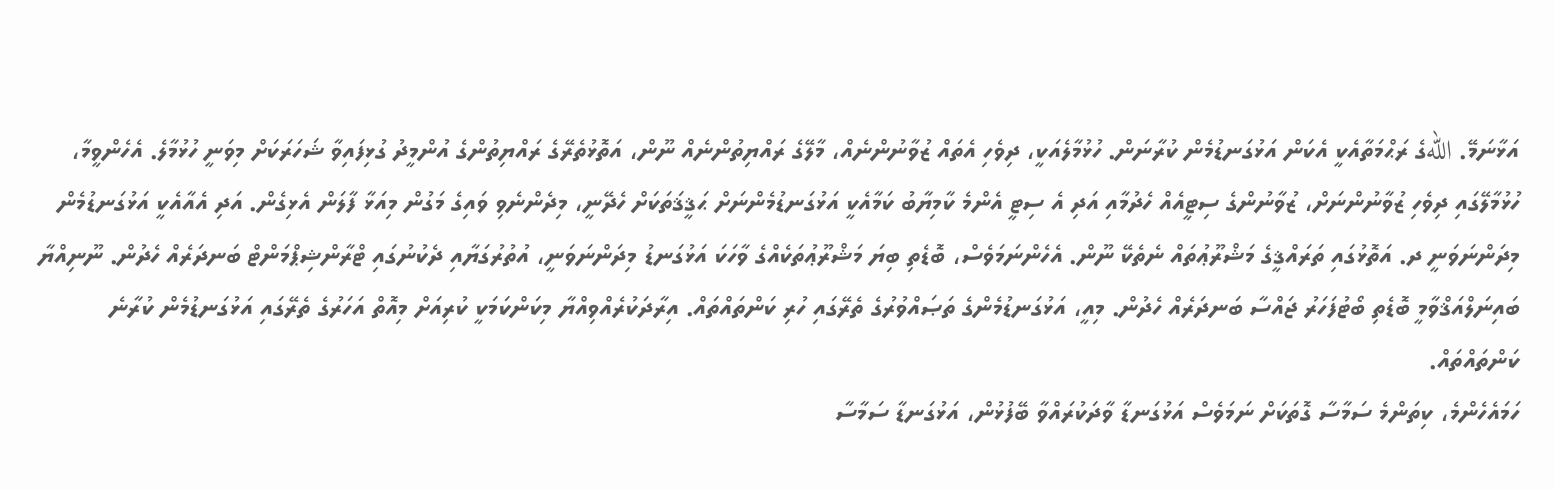އަޅާނަމޭ. اللهގެ ރަޙްމަތާއެކީ އެކަން އަޅުގަނޑުމެން ކުރާނަން. ހުޅުމާލެއަކީ، ދިވެހި އެތައް ޒުވާނުންނެއް، މާލޭގެ ރައްޔިތުންނެއް ނޫން، އަތޮޅުތެރޭގެ ރައްޔިތުންގެ އުންމީދު ގުޅިފައިވާ ޝަހަރަކަށް މިވަނީ ހުޅުމާލެ. އެހެންވީމާ، ހުޅުމާލޭގައި ދިވެހި ޒުވާނުންނަށް، ޒުވާނުންގެ ސިޓީއެއް ހެދުމާއި އަދި އެ ސިޓީ އެންމެ ކާމިޔާބު ކަމާއެކީ އަޅުގަނޑުމެންނަށް ޙަޤީޤަތަކަށް ހެދޭނީ، މިދެންނެވި ވައިގެ މަގުން މިއަޅާ ފާލަން އެޅިގެން. އަދި އެއާއެކީ އަޅުގަނޑުމެން މިދަންނަވަނީ ދ. އަތޮޅުގައި ތަރައްޤީގެ މަޝްރޫޢުތައް ނެތެކޭ ނޫން. އެހެންނަމަވެސް، ބޮޑެތި ބިޔަ މަޝްރޫޢުތަކެއްގެ ވާހަކަ އަޅުގަނޑު މިދަންނަވަނީ، އުތުރުގަޔާއި ދެކުނުގައި ޓްރާންޝިޕްމަންޓް ބަނދަރެއް ހެދުން. ނޫނިއްޔާ ބައިނަލްއަޤްވާމީ ބޮޑެތި ބޯޓުފަހަރު ޖައްސާ ބަނދަރެއް ހެދުން. މިއީ، އަޅުގަނޑުމެންގެ ތަޞައްވުރުގެ ތެރޭގައި ހުރި ކަންތައްތައް. އިރާދަކުރެއްވިއްޔާ މިކަންކަމަކީ ކުރިއަށް މިއޮތް އަހަރުގެ ތެރޭގައި އަޅުގަނޑުމެން ކުރާނެ ކަންތައްތައް.
ހަމައެހެންމެ، ކިތަންމެ ސަމާސާ ގޮތަކަށް ނަމަވެސް އަޅުގަނޑާ ވާދަކުރައްވާ ބޭފުޅުން، އަޅުގަނޑާ ސަމާސާ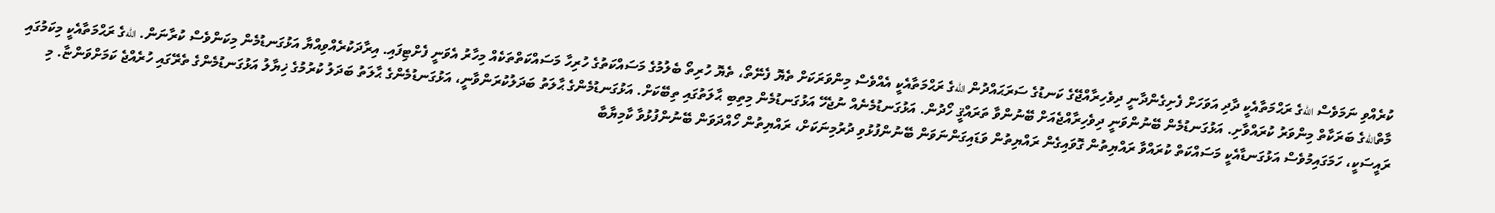ކުރެއްވި ނަމަވެސް اللهގެ ރަޙްމަތާއެކީ ދާދި އަވަހަށް ފެށިގެންދާނީ ދިވެހިރާއްޖޭގެ ކަނޑުގެ ސަރަޙައްދުން اللهގެ ރަޙްމަތާއެކީ އެއްވެސް މިންވަރަކަށް ތެޔޮ ފެނޭތޯ، ތެޔޮ ހުރިތޯ ބެލުމުގެ މަސައްކަތުގެ ހުރިހާ މަސައްކަތްތަކެއް މިހާރު އެވަނީ ފެށްޓިފައި. އިރާދަކުރެއްވިއްޔާ އަޅުގަނޑުމެން މިކަންވެސް ކުރާނަން. اللهގެ ރަޙްމަތާއެކީ މިކަމުގައި މާތްاللهގެ ބަރަކާތް މިންވަރު ކުރައްވާށި. އަޅުގަނޑުމެން ބޭނުންވަނީ ދިވެހިރާއްޖެއަށް ބޭނުންވާ ތަރައްޤީ ހޯދުން. އަޅުގަނޑުމެނެއް ނުޖެހޭ އަޅުގަނޑުމެން މިތިބި ޙާލަތުގައި ތިބޭކަށް. އަޅުގަނޑުމެންގެ ޙާލަތު ބަދަލުކުރަންވާނީ، އަޅުގަނޑުމެންގެ ޙާލަތު ބަދަލު ކުރުމުގެ ޚިޔާލު އަޅުގަނޑުމެންގެ ތެރޭގައި ހުރެއްޖެ ކަމަށްވަންޏާ. މި ރައީސަކީ، ހަމަގައިމުވެސް އަޅުގަނޑާއެކީ މަސައްކަތް ކުރައްވާ ރައްޔިތުން ގޮވައިގެން ރައްޔިތުން ވަޑައިގަންނަވަން ބޭނުންފުޅުވި ދުރުމިނަކަށް، ރައްޔިތުން ހޯއްދަވަން ބޭނުންފުޅުވާ ކާމިޔާބާ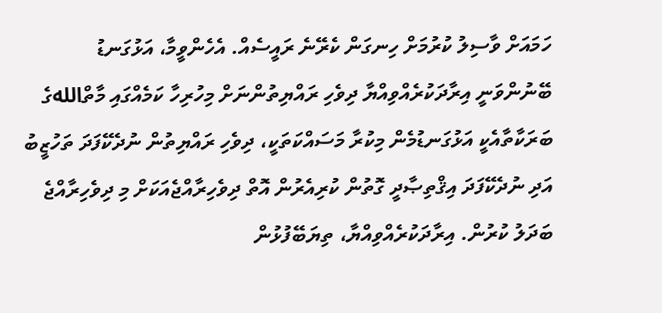ހަމައަށް ވާސިލު ކުރުމަށް ހިނގަން ކެރޭނެ ރައީސެއް. އެހެންވީމާ، އަޅުގަނޑު ބޭނުންވަނީ އިރާދަކުރެއްވިއްޔާ ދިވެހި ރައްޔިތުންނަށް މިހުރިހާ ކަމެއްގައި މާތްاللهގެ ބަރަކާތާއެކީ އަޅުގަނޑުމެން މިކުރާ މަސައްކަތަކީ، ދިވެހި ރައްޔިތުން ނުދެކޭފަދަ ތަހުޒީބު އަދި ނުދެކޭފަދަ އިޤްތިޞާދީ ގޮތުން ކުރިއެރުން އޮތް ދިވެހިރާއްޖެއަކަށް މި ދިވެހިރާއްޖެ ބަދަލު ކުރުން. އިރާދަކުރެއްވިއްޔާ، ތިޔަބޭފުޅުން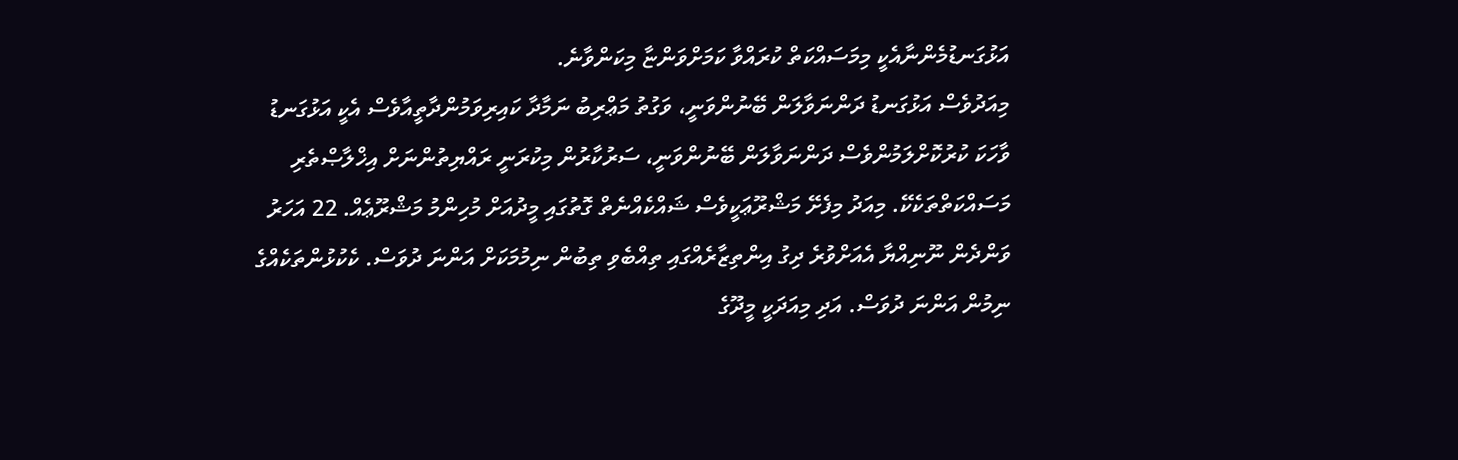އަޅުގަނޑުމެންނާއެކީ މިމަސައްކަތް ކުރައްވާ ކަމަށްވަންޏާ މިކަންވާނެ.
މިއަދުވެސް އަޅުގަނޑު ދަންނަވާލަން ބޭނުންވަނީ، ވަގުތު މަޢްރިބު ނަމާދާ ކައިރިވަމުންދާތީއާވެސް އެކީ އަޅުގަނޑު ވާހަކަ ކުރުކޮށްލަމުންވެސް ދަންނަވާލަން ބޭނުންވަނީ، ސަރުކާރުން މިކުރަނީ ރައްޔިތުންނަށް އިޚްލާޞްތެރި މަސައްކަތްތަކެކޭ. މިއަދު މިފެށޭ މަޝްރޫޢަކީވެސް ޝައްކެއްނެތް ގޮތުގައި މީދުއަށް މުހިންމު މަޝްރޫޢެއް. 22 އަހަރު ވަންދެން ނޫނިއްޔާ އެއަށްވުރެ ދިގު އިންތިޒާރެއްގައި ތިއްބެވި ތިބުން ނިމުމަކަށް އަންނަ ދުވަސް. ކެކުޅުންތަކެއްގެ ނިމުން އަންނަ ދުވަސް. އަދި މިއަދަކީ މީދޫގެ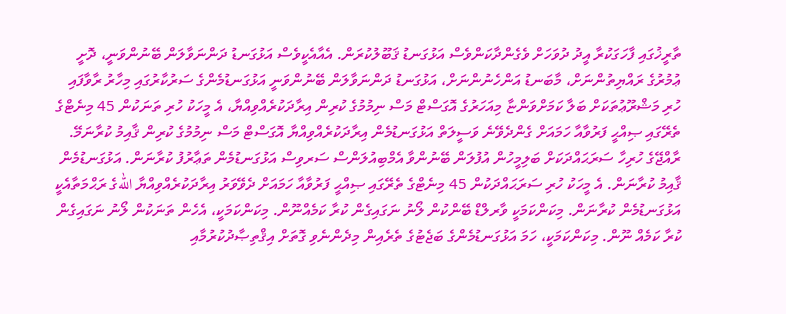ތާރީޚުގައި ފާހަގަކުރާ އީދު ދުވަހަށް ވެގެންދާކަންވެސް އަޅުގަނޑު ޤަބޫލުކުރަން. އެއާއެކީވެސް އަޅުގަނޑު ދަންނަވާލަން ބޭނުންވަނީ، ދޮށީ ޢުމުރުގެ ރައްޔިތުންނަށް، މާބަނޑު އަންހެނުންނަށް، އަޅުގަނޑު ދަންނަވާލަން ބޭނުންވަނީ އަޅުގަނޑުމެންގެ ސަރުކާރުގައި މިހާރު ރާވާފައި ހުރި މަޝްރޫޢުތަކަށް ބަލާ ކަމަށްވަންޏާ މިއަހަރުގެ އޮގަސްޓް މަސް ނިމުމުގެ ކުރިން އިރާދަކުރެއްވިއްޔާ، އެ މީހަކު ހުރި ތަނަކުން 45 މިނެޓްގެ ތެރޭގައި ޞިއްޙީ ފަރުވާއާ ހަމައަށް ގެންދެވޭނެ ވަސީލަތް އަޅުގަނޑުމެން އިރާދަކުރެއްވިއްޔާ އޮގަސްޓް މަސް ނިމުމުގެ ކުރިން ޤާއިމު ކުރާނަމޭ. ރާއްޖޭގެ ހުރިހާ ސަރަޙައްދަކަށް ބަލިމީހުން އުފުލަން ބޭނުންވާ އެމްބިއުލަންސް ސަރވިސް އަޅުގަނޑުމެން ތަޢާރުފު ކުރާނަން. އަޅުގަނޑުމެން ޤާއިމު ކުރާނަން. އެ މީހަކު ހުރި ސަރަޙައްދަކުން 45 މިނެޓްގެ ތެރޭގައި ޞިއްޙީ ފަރުވާއާ ހަމައަށް ދެވޭވަރު އިރާދަކުރެއްވިއްޔާ اللهގެ ރަޙްމަތާއެކީ އަޅުގަނޑުމެން ކުރާނަން. މިކަންކަމަކީ ވާރލްޑް ބޭންކުން ލޯނު ނަގައިގެން ކުރާ ކަމެއްނޫން. މިކަންކަމަކީ، އެހެން ތަނަކުން ލޯނު ނަގައިގެން ކުރާ ކަމެއް ނޫން. މިކަންކަމަކީ، ހަމަ އަޅުގަނޑުމެންގެ ބަޖެޓުގެ ތެރެއިން މިދެންނެވި ގޮތަށް އިޤްތިޞާދުކުރުމާއި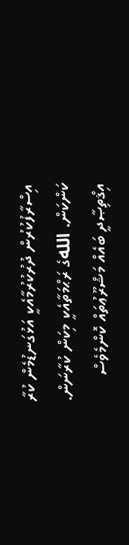އިސްރާފުކުރުން ދުރުކުރުމާއެކީ އަޅުގަނޑުމެން ކުރާ ކަންކަން. اللهގެ ރަޙްމަތާއެކީ މިކަން ކުރާނަން.
އިޤްތިޞާދީ ބައެއް މަޝްރޫޢުތައް ކޮންމެވެސް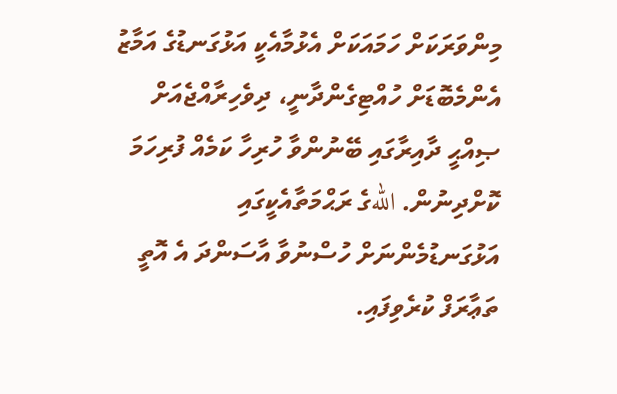މިންވަރަކަށް ހަމައަކަށް އެޅުމާއެކީ އަޅުގަނޑުގެ އަމާޒު އެންމެބޮޑަށް ހުއްޓިގެންދާނީ، ދިވެހިރާއްޖެއަށް ޞިއްޙީ ދާއިރާގައި ބޭނުންވާ ހުރިހާ ކަމެއް ފުރިހަމަ ކޮށްދިނުން. اللهގެ ރަޙްމަތާއެކީގައި އަޅުގަނޑުމެންނަށް ހުސްނުވާ އާސަންދަ އެ އޮތީ ތަޢާރަފް ކުރެވިފައި.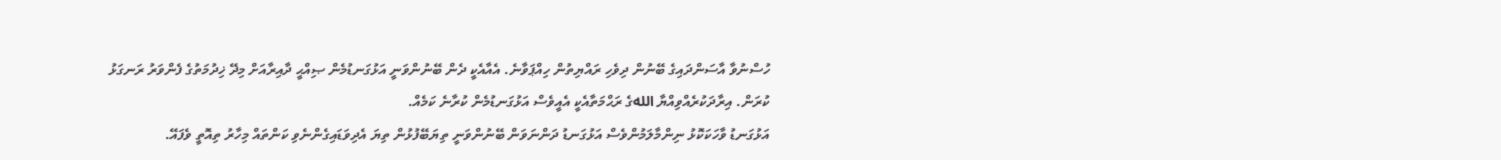ހުސްނުވާ އާސަންދައިގެ ބޭނުން ދިވެހި ރައްޔިތުން ހިއްޕަވާނެ. އެއާއެކީ ދެން ބޭނުންވަނީ އަޅުގަނޑުމެން ޞިއްޙީ ދާއިރާއަށް މިދޭ ޚިދުމަތުގެ ފެންވަރު ރަނގަޅު ކުރަން. އިރާދަކުރެއްވިއްޔާ اللهގެ ރަޙްމަތާއެކީ އެއީވެސް އަޅުގަނޑުމެން ކުރާނެ ކަމެއް.
އަޅުގަނޑު ވާހަކަކޮޅު ނިންމާލަމުންވެސް އަޅުގަނޑު ދަންނަވަން ބޭނުންވަނީ ތިޔަބޭފުޅުން ތިޔަ އެދިވަޑައިގެންނެވި ކަންތައް މިހާރު ތިއޮތީ ވެފައޭ.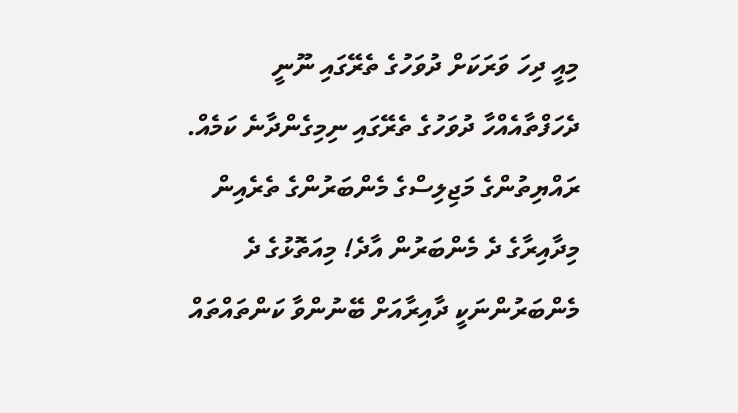މިއީ ދިހަ ވަރަކަށް ދުވަހުގެ ތެރޭގައި ނޫނީ ދެހަފްތާއެއްހާ ދުވަހުގެ ތެރޭގައި ނިމިގެންދާނެ ކަމެއް. ރައްޔިތުންގެ މަޖިލިސްގެ މެންބަރުންގެ ތެރެއިން މިދާއިރާގެ ދެ މެންބަރުން އާދެ! މިއަތޮޅުގެ ދެ މެންބަރުންނަކީ ދާއިރާއަށް ބޭނުންވާ ކަންތައްތައް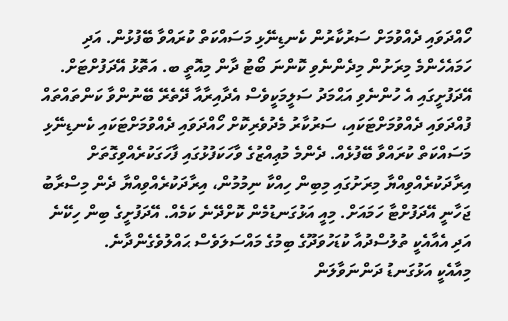ހޯއްދަވައި ދެއްވުމަށް ސަރުކާރުން ކެނޑިނޭޅި މަސައްކަތް ކުރައްވާ ބޭފުޅުން. އަދި ހަމައެހެންމެ މިރަށުން މިދެންނެވި ކޮންނަ ބޯޓު ދާން މިއޮތީ ބ. އަތޮޅު އޭދަފުށްޓަށް. އޭދަފުށީގައި އެ ހުންނެވި އަޙްމަދު ސަލީމަކީވެސް އެދާއިރާއާ ދޭތެރޭ ބޭނުންވާ ކަންތައްތައް ފުއްދަވައި ދެއްވުމަށްޓަކައި، ސަރުކާރު މެދުވެރިކޮށް ހޯއްދަވައި ދެއްވުމަށްޓަކައި ކެނޑިނޭޅި މަސައްކަތް ކުރައްވާ ބޭފުޅެއް. ދެންމެ މުޢިއްޒުގެ ވާހަކަފުޅުގައި ފާހަގަކުރެއްވިގޮތަށް އިރާދަކުރެއްވިއްޔާ މިރަށުގައި މިބިން ހިއްކާ ނިމުމުން، އިރާދަކުރެއްވިއްޔާ ދެން މިސްރާބު ޖަހާނީ އޭދަފުށްޓާ ހަމައަށް. މިއީ އަޅުގަނޑުމެން ކޮށްދޭނެ ކަމެއް. އޭދަފުށީގެ ބިން ހިކޭނެ އަދި އެއާއެކީ ތުލުސްދުއާ ކުޑަހުވަދޫގެ ބިމުގެ މައްސަލަވެސް ޙައްލުވެގެންދާނެ.
މިއާއެކީ އަޅުގަނޑު ދަންނަވާލަން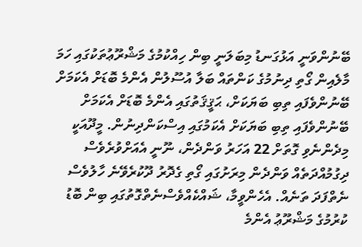ބޭނުންވަނީ އަޅުގަނޑު މިބަލަނީ ބިން ހިއްކުމުގެ މަޝްރޫޢުތަކުގައި ހަމަ މާލެއިން ގޯތި ދިނުމުގެ ކަންތައް ބަލާ އުސޫލުން އެންމެ ބޮޑަށް އެކަމަށް ބޭނުންވެފައި ތިބި ބަޔަކަށް، ޙަޤީޤަތުގައި އެންމެ ބޮޑަށް އެކަމަށް ބޭނުންވެފައި ތިބި ބަޔަކަށް އެކަމުގައި އިސްކަންދިނުން. މީދޫއަކީ މިދެންނެވި ގޮތަށް 22 އަހަރު ވަންދެން، ނޫނީ އެއަށްވުރެވެސް ދިގުމުއްދަތެއް ވަންދެން މިރަށުގައި ގޯތި ގެދޮރު ދޫކުރެވޭނެ ހާލުވެސް ނެތްފަދަ ތަނެއް. އެހެންވީމާ، ޝައްކެއްވެސްނެތްގޮތުގައި ބިން ބޮޑު ކުރުމުގެ މަޝްރޫޢު އެންމެ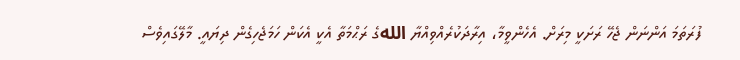ފުރަތަމަ އަންނަން ޖެހޭ ރަށަކީ މިރަށް. އެހެންވީމާ، އިރާދަކުރެއްވިއްޔާ اللهގެ ރަޙްމަތާ އެކީ އެކަން ހަމަޖެހިގެން ދިޔައީ. މާލޭގައިވެސް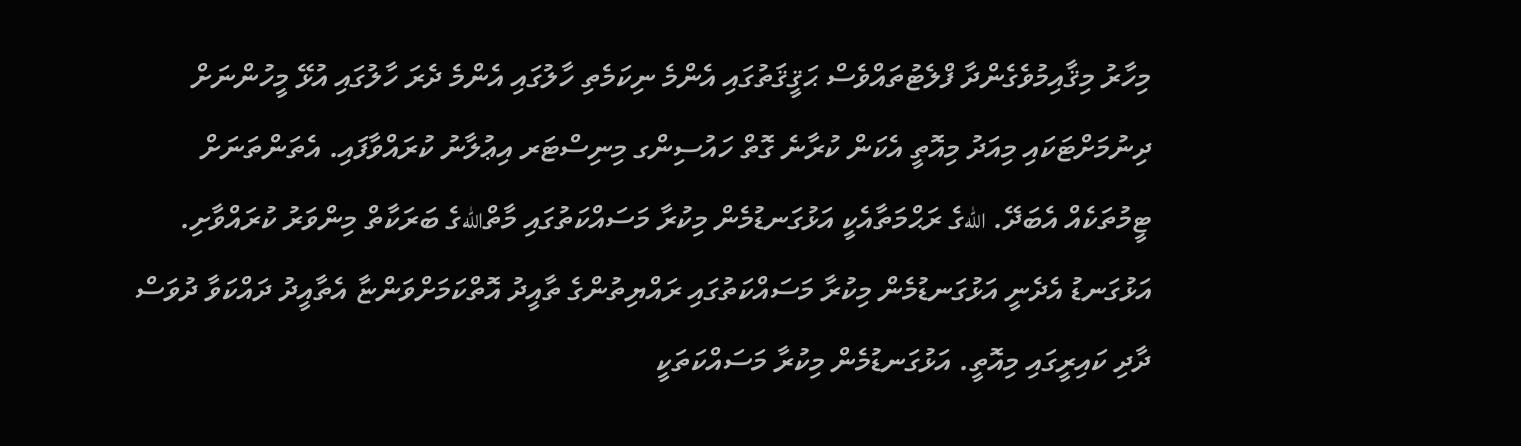މިހާރު މިޤާއިމުވެގެންދާ ފްލެޓުތައްވެސް ޙަޤީޤަތުގައި އެންމެ ނިކަމެތި ހާލުގައި އެންމެ ދެރަ ހާލުގައި އުޅޭ މީހުންނަށް ދިނުމަށްޓަކައި މިއަދު މިއޮތީ އެކަން ކުރާނެ ގޮތް ހައުސިންގ މިނިސްޓަރ އިޢުލާނު ކުރައްވާފައި. އެތަންތަނަށް ޓީމުތަކެއް އެބަދޭ. اللهގެ ރަޙްމަތާއެކީ އަޅުގަނޑުމެން މިކުރާ މަސައްކަތުގައި މާތްاللهގެ ބަރަކާތް މިންވަރު ކުރައްވާށި. އަޅުގަނޑު އެދެނީ އަޅުގަނޑުމެން މިކުރާ މަސައްކަތުގައި ރައްޔިތުންގެ ތާއީދު އޮތްކަމަށްވަންޏާ އެތާއީދު ދައްކަވާ ދުވަސް ދާދި ކައިރީގައި މިއޮތީ. އަޅުގަނޑުމެން މިކުރާ މަސައްކަތަކީ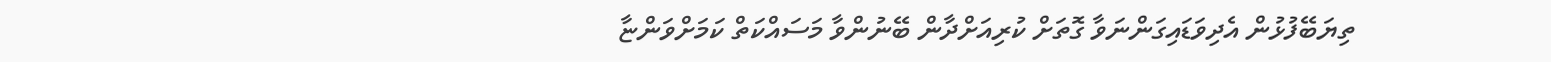ތިޔަބޭފުޅުން އެދިވަޑައިގަންނަވާ ގޮތަށް ކުރިއަށްދާން ބޭނުންވާ މަސައްކަތް ކަމަށްވަންޏާ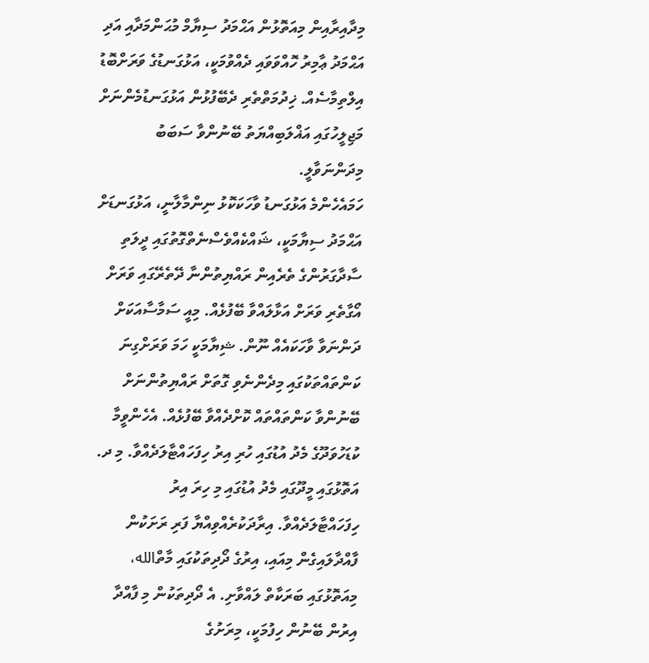މިދާއިރާއިން މިއަތޮޅުން އަޙްމަދު ސިޔާމް މުޙަންމަދާއި އަދި އަޙްމަދު ޢާމިރު ހޮއްވަވައި ދެއްވުމަކީ، އަޅުގަނޑުގެ ވަރަށްބޮޑު އިލްތިމާސެއް. ޚިދުމަތްތެރި ދެބޭފުޅުން އަޅުގަނޑުމެންނަށް މަޖިލީހުގައި އަޣްލަބިއްޔަތު ބޭނުންވާ ސަބަބު މިދަންނަވާލީ.
ހަމައެހެންމެ އަޅުގަނޑު ވާހަކަކޮޅު ނިންމާލާނީ، އަޅުގަނޑަށް އަޙްމަދު ސިޔާމަކީ، ޝައްކެއްވެސްނެތްގޮތުގައި ދީލަތި ސާދާގަރުންގެ ތެރެއިން ރައްޔިތުންނާ ދޭތެރޭގައި ވަރަށް އޯގާތެރި ވަރަށް އަޅާލައްވާ ބޭފުޅެއް. މިއީ ސަމާސާއަކަށް ދަންނަވާ ވާހަކައެއް ނޫން. ޝިޔާމަކީ ހަމަ ވަރަށްގިނަ ކަންތައްތަކުގައި މިދެންނެވި ގޮތަށް ރައްޔިތުންނަށް ބޭނުންވާ ކަންތައްތައް ކޮށްދެއްވާ ބޭފުޅެއް. އެހެންވީމާ ކުޑަހުވަދޫގެ މެދު އުޑުގައި ހުރި އިރު ހިފަހައްޓާލަދެއްވާ. މި ދ. އަތޮޅުގައި މީދޫގައި މެދު އުޑުގައި މި ހިރަ އިރު ހިފަހައްޓާލަދެއްވާ. އިރާދަކުރެއްވިއްޔާ ފަރި ރަށަކުން ފާއްދާލައިގެން މިއައި، އިރުގެ ދޯދިތަކުގައި މާތްالله، މިއަތޮޅުގައި ބަރަކާތް ލައްވާށި. އެ ދޯދިތަކުން މި ފާއްދާ އިރުން ބޭނުން ހިފުމަކީ، މިރަށުގެ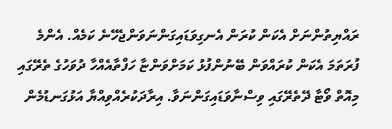ރައްޔިތުންނަށް އެކަން ކުރަން އެނގިވަޑައިގަންނަވަންޖެހޭނެ ކަމެއް. އެންމެ ފުރަތަމަ އެކަން ކުރައްވަން ބޭނުންފުޅު ކަމަށްވަންޏާ ހަފްތާއެއްހާ ދުވަހުގެ ތެރޭގައި މިއޮތް ވޯޓާ ދޭތެރޭގައި ވިސްނާވަޑައިގަންނަވާ. އިރާދަކުރެއްވިއްޔާ އަޅުގަނޑުމެން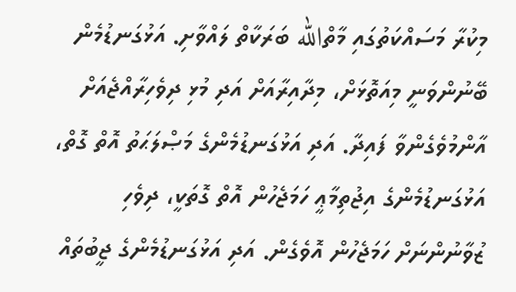މިކުރާ މަސައްކަތުގައި މާތްالله ބަރަކާތް ލައްވާށި. އަޅުގަނޑުމެން ބޭނުންވަނީ މިއަތޮޅަށް، މިދާއިރާއަށް އަދި މުޅި ދިވެހިރާއްޖެއަށް އާންމުވެގެންވާ ފައިދާ. އަދި އަޅުގަނޑުމެންގެ މަޞްލަޙަތު އޮތް ގޮތް، އަޅުގަނޑުމެންގެ އިޖުތިމާޢީ ހަމަޖެހުން އޮތް ގޮތަކީ، ދިވެހި ޒުވާނުންނަށް ހަމަޖެހުން އޮވެގެން. އަދި އަޅުގަނޑުމެންގެ ޖީބުތައް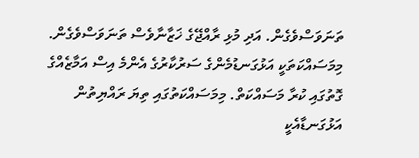ތަނަވަސްވެގެން. އަދި މުޅި ރާއްޖޭގެ ޚަޒާނާވެސް ތަނަވަސްވެގެން. މިމަސައްކަތަކީ އަޅުގަނޑުމެންގެ ސަރުކާރުގެ އެންމެ އިސް އަމާޒެއްގެ ގޮތުގައި ކުރާ މަސައްކަތް. މިމަސައްކަތުގައި ތިޔަ ރައްޔިތުން އަޅުގަނޑާއެކީ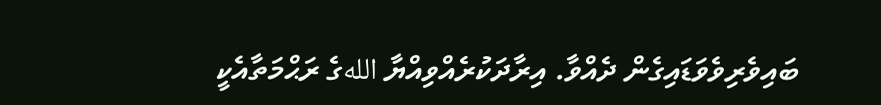ބައިވެރިވެވަޑައިގެން ދެއްވާ. އިރާދަކުރެއްވިއްޔާ اللهގެ ރަޙްމަތާއެކީ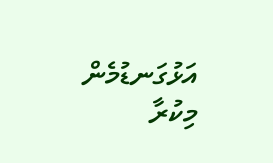އަޅުގަނޑުމެން މިކުރާ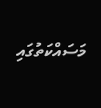މަސައްކަތުގައި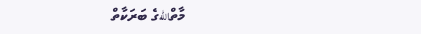މާތްاللهގެ ބަރަކާތް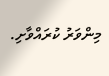މިންވަރު ކުރައްވާށި.